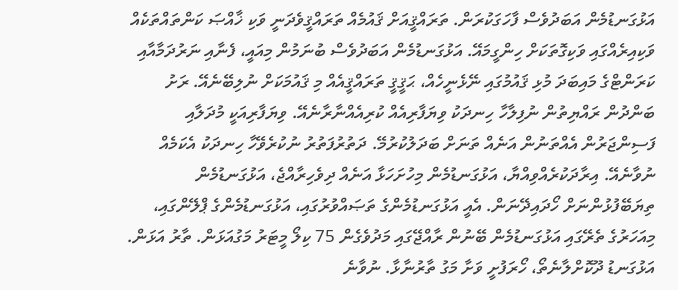އަޅުގަނޑުމެން އަބަދުވެސް ފާހަގަކުރަން. ތަރައްޤީއަށް ޤައުމެއް ތަރައްޤީވެދަނީ ވަކި ޚާއްޞަ ކަންތައްތަކެއް ވަކިއިރެއްގައި ވަކިގޮތަކަށް ހިންގީމައޭ. އަޅުގަނޑުމެން އަބަދުވެސް ބުނަމުން މިއައީ، ފެނާއި ނަރުދަމާއާއި ކަރަންޓްގެ މައިބަދަ މުޅި ޤައުމުގައި ނޭޅެނީހެއް، ޙަޤީޤީ ތަރައްޤީއެއް މި ޤައުމަކަށް ނުލިބޭނެއޭ. ރަށު ބަންދުން ރައްޔިތުން ނުފިލާހާ ހިނދަކު ވިޔަފާރިއެއް ކުރިއެއްނާރާނެއޭ. ވިޔަފާރިއަކީ މުދަލާއި ފަސިންޖަރުން އެއްތަނުން އަނެއް ތަނަށް ބަދަލުކުރުމޭ. ދަތުރުފަތުރު ނުކުރެވޭހާ ހިނދަކު އެކަމެއް ނުވާނެއޭ. އިރާދަކުރެއްވިއްޔާ، އަޅުގަނޑުމެން މިހުށަހަޅާ އަނެއް ދިވެހިރާއްޖެ، އަޅުގަނޑުމެން ތިޔަބޭފުޅުންނަށް ހޯދައިދޭނަން. އެއީ އަޅުގަނޑުމެންގެ ތަޞައްވުރުގައި، އަޅުގަނޑުމެންގެ ޕްލޭންގައި، މިއަހަރުގެ ތެރޭގައި އަޅުގަނޑުމެން ބޭނުން ރާއްޖޭގައި މަދުވެގެން 75 ކިލޯ މީޓަރު މަގުއަޅަން. ތާރު އަޅަން. އަޅުގަނޑު ދޫކޮށްލާނެތޯ، ހޯރަފުށީ ވަށާ މަގު ތާރުނާޅާ. ނުވާނެ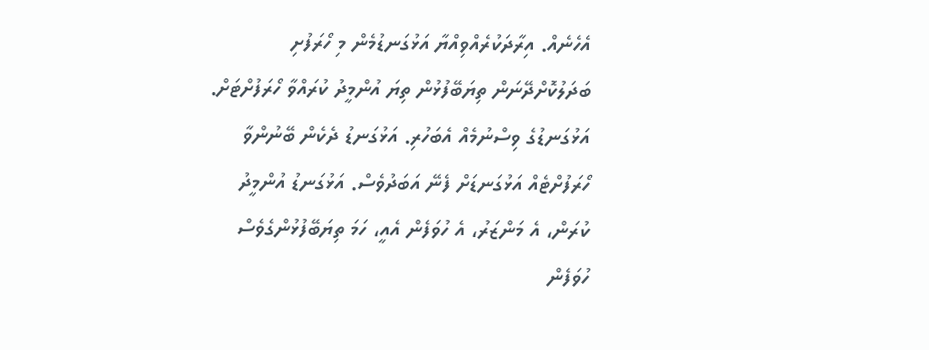އެހެނެއް. އިރާދަކުރެއްވިއްޔާ އަޅުގަނޑުމެން މި ހޯރަފުށި ބަދަލުކޮށްދޭނަން ތިޔަބޭފުޅުން ތިޔަ އުންމީދު ކުރައްވާ ހޯރަފުށްޓަށް. އަޅުގަނޑުގެ ވިސްނުމެއް އެބަހުރި. އަޅުގަނޑު ދެކެން ބޭނުންވާ ހޯރަފުށްޓެއް އަޅުގަނޑަށް ފެނޭ އަބަދުވެސް. އަޅުގަނޑު އުންމީދު ކުރަން، އެ މަންޒަރު، އެ ހުވަފެން އެއީ، ހަމަ ތިޔަބޭފުޅުންގެވެސް ހުވަފެން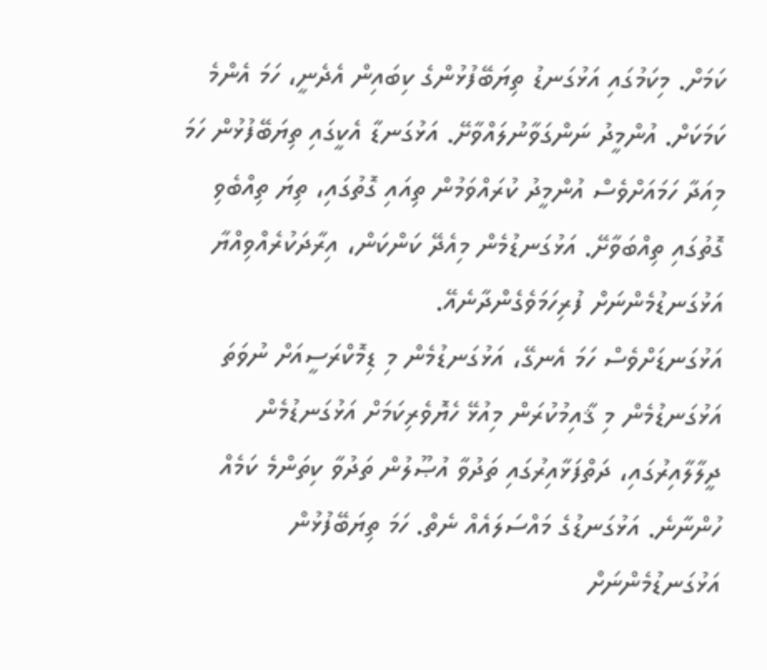ކަމަށް. މިކަމުގައި އަޅުގަނޑު ތިޔަބޭފުޅުންގެ ކިބައިން އެދެނީ، ހަމަ އެންމެ ކަމަކަށް. އުންމީދު ނަންގަވާނުލައްވާށޭ. އަޅުގަނޑާ އެކީގައި ތިޔަބޭފުޅުން ހަމަ މިއަދާ ހަމައަށްވެސް އުންމީދު ކުރައްވަމުން ތިއައި ގޮތުގައި، ތިޔަ ތިއްބެވި ގޮތުގައި ތިއްބަވާށޭ. އަޅުގަނޑުމެން މިއެދޭ ކަންކަން، އިރާދަކުރެއްވިއްޔާ އަޅުގަނޑުމެންނަށް ފުރިހަމަވެގެންދާނެއޭ.
އަޅުގަނޑަށްވެސް ހަމަ އެނގޭ، އަޅުގަނޑުމެން މި ޑިމޮކްރަސީއަށް ނުވަތަ އަޅުގަނޑުމެން މި ޤާއިމުކުރަން މިއުޅޭ ހެޔޮވެރިކަމަށް އަޅުގަނޑުމެން ދީލާލާއިރުގައި، ދަތްފަޅާއިރުގައި ތަދުވާ އުޞޫލުން ތަދުވާ ކިތަންމެ ކަމެއް ހުންނާނެ. އަޅުގަނޑުގެ މައްސަލައެއް ނެތް. ހަމަ ތިޔަބޭފުޅުން އަޅުގަނޑުމެންނަށް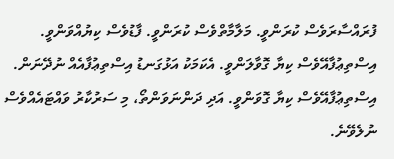ފުރައްސާރަވެސް ކުރަންވީ. މަލާމާތްވެސް ކުރަންވީ. ފާޑުވެސް ކިޔުއްވަންވީ. އިސްތިޢުފާއޭވެސް ކިޔާ ގޮވާލަންވީ. އެކަމަކު އަޅުގަނޑު އިސްތިޢުފާއެއް ނުދޭނަން. އިސްތިޢުފާއޭވެސް ކިޔާ ގޮވަންވީ. އަދި ދަންނަވަންތޯ، މި ސަރުކާރު ވައްޓައެއްވެސް ނުލެވޭނެ.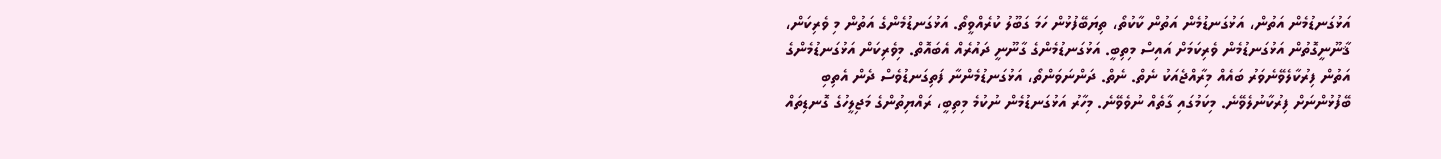އަޅުގަނޑުމެން އަތުން، އަޅުގަނޑުމެން އަތުން ކާކުތޯ، ތިޔަބޭފުޅުން ހަމަ ގަބޫލު ކުރެއްވީތޯ. އަޅުގަނޑުމެންގެ އަތުން މި ވެރިކަން، ޤާނޫނީގޮތުން އަޅުގަނޑުމެން ވެރިކަމަށް އައިސް މިތިބީ. އަޅުގަނޑުމެންގެ ގާނޫނީ ދައުރެއް އެބައޮތް. މިވެރިކަން އަޅުގަނޑުމެންގެ އަތުން ފިރުކާލެވޭނެވަރު ބައެއް މިރާއްޖެއަކު ނެތް. ނެތް. ދަންނަވަންތޯ، އަޅުގަނޑުމެންނާ ފަތިގަނޑުވެސް ދެން އެތިބި ބޭފުޅުންނަށް ފިރުކާނުލެވޭނެ. މިކަމުގައި ގާތެއް ނުވެވޭނެ. މިހާރު އަޅުގަނޑުމެން ނުކުމެ މިތިބީ، ރައްޔިތުންގެ މަޖިލީހުގެ ގޮނޑިތައް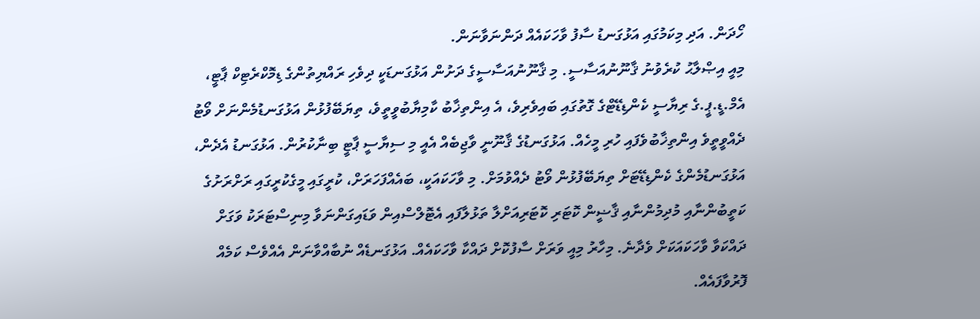ހޯދަން. އަދި މިކަމުގައި އަޅުގަނޑު ސާފު ވާހަކައެއް ދަންނަވާނަން.
މިއީ އިޞްލާޙު ކުރެވުނު ޤާނޫނުއަސާސީ. މި ޤާނޫނުއަސާސީގެ ދަށުން އަޅުގަނޑަކީ ދިވެހި ރައްޔިތުންގެ ޑިމޮކްރެޓިކް ޕާޓީ، އެމް.ޑީ.ޕީ.ގެ ރިޔާސީ ކެންޑިޑޭޓްގެ ގޮތުގައި ބައިވެރިވެ، އެ އިންތިޚާބު ކާމިޔާބުވީތީވެ، ތިޔަބޭފުޅުން އަޅުގަނޑުމެންނަށް ވޯޓު ދެއްވީތީވެ އިންތިޚާބުވެފައި ހުރި މީހެއް. އަޅުގަނޑުގެ ޤާނޫނީ ވާޖިބެއް އެއީ މި ސިޔާސީ ޕާޓީ ބިނާކުރުން. އަޅުގަނޑު އެދެން، އަޅުގަނޑުމެންގެ ކެންޑިޑޭޓަށް ތިޔަބޭފުޅުން ވޯޓު ދެއްވުމަށް. މި ވާހަކައަކީ، ބައެއްފަހަރަށް، ކުރީގައި މީގެކުރީގައި ރަށްރަށުގެ ކަތީބުންނާއި މުދިމުންނާއި ޤާޟީން ކޮޓަރި ކޮޓަރިއަށްލާ ތަޅުލާފައި އެޓޮލްސްއިން ވަޑައިގަންނަވާ މިނިސްޓަރަކު ވަގަށް ދައްކަވާ ވާހަކައަކަށް ވެދާނެ. މިހާރު މިއީ ވަރަށް ސާފުކޮށް ދައްކާ ވާހަކައެއް. އަޅުގަނޑެއް ނުބާއްވާނަން އެއްވެސް ކަމެއް ފޮރުވާފައެއް.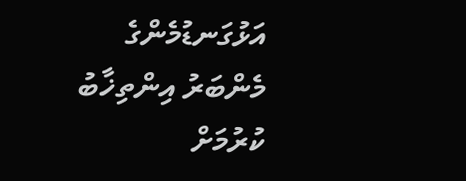އަޅުގަނޑުމެންގެ މެންބަރު އިންތިޚާބު ކުރުމަށް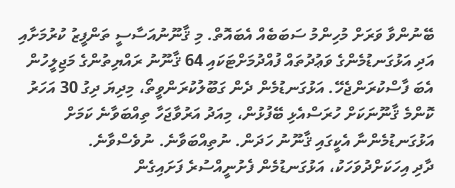ބޭނުންވާ ވަރަށް މުހިންމު ސަބަބެއް އެބައޮތް. މި ޤާނޫނުއަސާސީ ތަންފީޒު ކުރުމަށާއި އަދި އަޅުގަނޑުމެންގެ ވަޢުދުތައް ފުއްދުމަށްޓަކައި 64 ޤާނޫނު ރައްޔިތުންގެ މަޖިލީހުން އެބަ ފާސްކުރަންޖެހޭ. އަޅުގަނޑުމެން ދެން ގަބޫލުކުރަންވީތޯ، މިދިޔަ ދިގު 30 އަހަރު ކޮންމެ ޤާނޫނަކަށް ހުރަސްއެޅި ބޭފުޅުން، މިއަދު އަރުވާޖަހާ ތިއްބަވާނެ ކަމަށް އަޅުގަނޑުމެންނާ އެކީގައި ޤާނޫނު ހަދަން. ނުތިއްބަވާނެ. ނުވެސްވާނެ.
ދާދި އިހަކަށްދުވަހަކު، އަޅުގަނޑުމެން ފެށުނީއްސުރެ ފަށައިގެން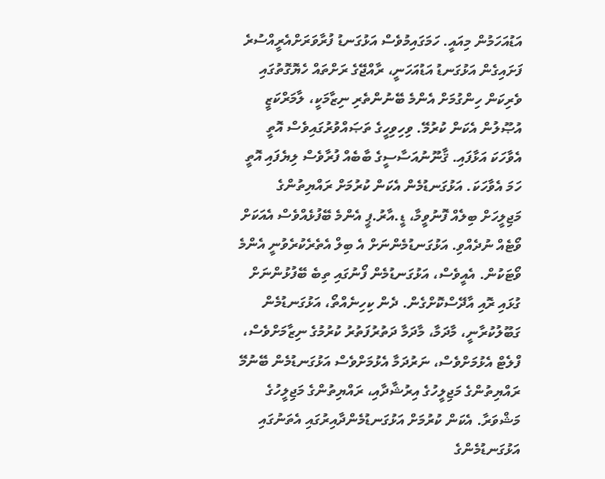އަޑުއަހަމުން މިއައީ. ހަމަގައިމުވެސް އަޅުގަނޑު ފުރާވަރަށްއެރީއްސުރެ ފަށައިގެން އަޅުގަނޑު އަޑުއަހަނީ، ރާއްޖޭގެ ރަށްތައް ހެޔޮގޮތުގައި ވެރިކަން ހިންގުމަށް އެންމެ ބޭނުންތެރި ނިޒާމަކީ، ލާމަރްކަޒީ އުޞޫލުން އެކަން ކުރުމޭ. ވިހިވިހީގެ ތަޞައްވުރުގައިވެސް އޮތީ އެވާހަކަ އަޅާފައި. ޤާނޫނުއަސާސީގެ ބާބެއް ފުރާވެސް ލިޔެފައި އޮތީ ހަމަ އެވާހަކަ. އަޅުގަނޑުމެން އެކަން ކުރުމަށް ރައްޔިތުންގެ މަޖިލީހަށް ބިލެއް ފޮނުވީމާ، ޑީ.އާރު.ޕީ އެންމެ ބޭފުޅެއްވެސް އެއަކަށް ވޯޓެއް ނުދެއްވި. އަޅުގަނޑުމެންނަށް އެ ބިލް އެތެރެކުރެވުނީ އެންމެ ވޯޓަކުން. އެއީވެސް، އަޅުގަނޑުމެން ފޯނުގައި ތިބެ ބޭފުޅުންނަށް ގުޅައި ރޮއި އާދޭސްކޮށްގެން. ދެން ކިހިނެއްތޯ، އަޅުގަނޑުމެން ގަބޫލުކުރާނީ، މާދަމާ، މާދަމާ ދަތުރުފަތުރު ކުރުމުގެ ނިޒާމަށްވެސް، ފްލެޓް އެޅުމަށްވެސް، ނަރުދަމާ އެޅުމަށްވެސް އަޅުގަނޑުމެން ބޭނުމޭ ރައްޔިތުންގެ މަޖިލީހުގެ އިރުޝާދާއި، ރައްޔިތުންގެ މަޖިލީހުގެ މަޝްވަރާ. އެކަން ކުރުމަށް އަޅުގަނޑުމެންދާއިރުގައި އެތަނުގައި އަޅުގަނޑުމެންގެ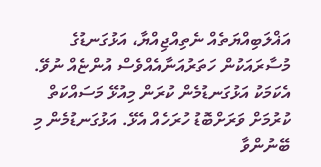އަޣްލަބިއްޔަތެއް ނެތިއްޖިއްޔާ، އަޅުގަނޑުގެ މުސާރައަކުން ހަތަރުއަނާއެއްވެސް އުންޏެއް ނުވޭ. އެކަމަކު އަޅުގަނޑުމެން ކުރަން މިއުޅޭ މަސައްކަތް ކުރުމަށް ވަރަށްބޮޑު ހުރަހެއް އެޅޭ. އަޅުގަނޑުމެން މި ބޭނުންވާ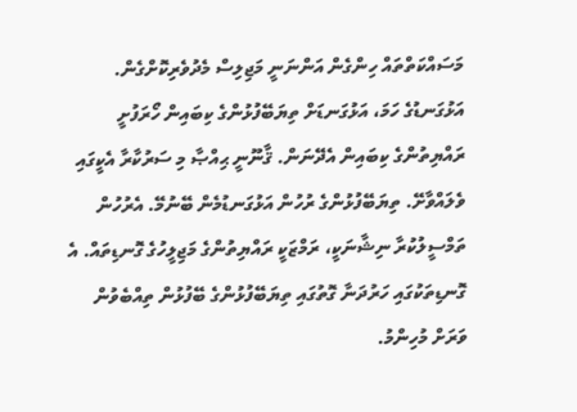މަސައްކަތްތައް ހިންގެން އަންނަނީ މަޖިލިސް މެދުވެރިކޮށްގެން. އަޅުގަނޑުގެ ހަމަ، އަޅުގަނޑަށް ތިޔަބޭފުޅުންގެ ކިބައިން ހޯރަފުށީ ރައްޔިތުންގެ ކިބައިން އެދޭނަން. ޤާނޫނީ ޙިއްޞާ މި ސަރުކާރާ އެކީގައި ވެލައްވާށޭ. ތިޔަބޭފުޅުންގެ ރުހުން އަޅުގަނޑުމެން ބޭނުމޭ. އެރުހުން ތަމްސީލުކުރާ ނިޝާނަކީ، ރަމްޒަކީ ރައްޔިތުންގެ މަޖިލީހުގެ ގޮނޑިތައް. އެ ގޮނޑިތަކުގައި ހަރުދަނާ ގޮތުގައި ތިޔަބޭފުޅުންގެ ބޭފުޅުން ތިއްބެވުން ވަރަށް މުހިންމު.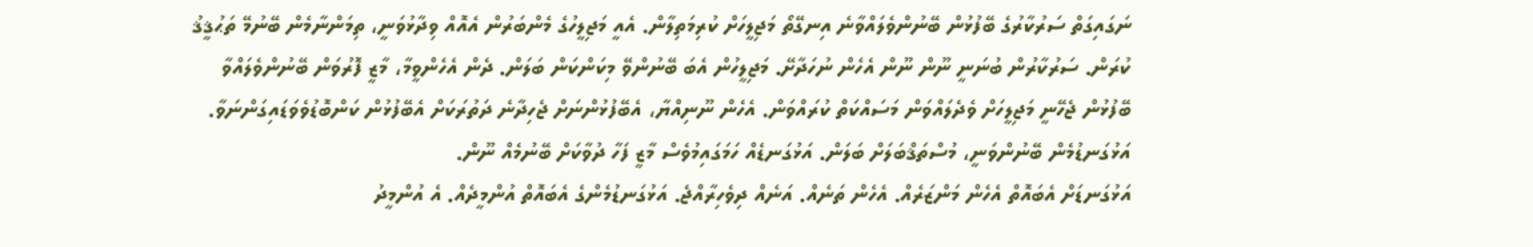ނަގައިގަތް ސަރުކާރުގެ ބޭފުޅުން ބޭނުންވެލައްވާނެ އިނގޭތޯ މަޖިލީހަށް ކުރިމަތިލާން. އެއީ މަޖިލީހުގެ މެންބަރުން އެއޮއް ވިދާޅުވަނީ، ތިމަންނާމެން ބޭނުމޭ ތަޙުޤީޤު ކުރަން. ސަރުކާރުން ބުނަނީ ނޫން ނޫން އެހެން ނުހަދާށޭ. މަޖިލީހުން އެބަ ބޭނުންވޭ މިކަންކަން ބަލަން. ދެން އެހެންވީމާ، މާޒީ ފޮރުވަން ބޭނުންވެލައްވާ ބޭފުޅުން ޖެހޭނީ މަޖިލީހަށް ވެދެލައްވަން މަސައްކަތް ކުރައްވަން. އެހެން ނޫނިއްޔާ، އެބޭފުޅުންނަށް ޖެހިދާނެ ދަތުރަކަށް އެބޭފުޅުން ކަންބޮޑުވެވަޑައިގަންނަވާ. އަޅުގަނޑުމެން ބޭނުންވަނީ، މުސްތަޤްބަލަށް ބަލަން. އަޅުގަނޑެއް ހަމަގައިމުވެސް މާޒީ ފަހާ ދުވާކަށް ބޭނުމެއް ނޫން.
އަޅުގަނޑަށް އެބައޮތް އެހެން މަންޒަރެއް. އެހެން ތަނެއް. އަނެއް ދިވެހިރާއްޖެ. އަޅުގަނޑުމެންގެ އެބައޮތް އުންމީދެއް. އެ އުންމީދު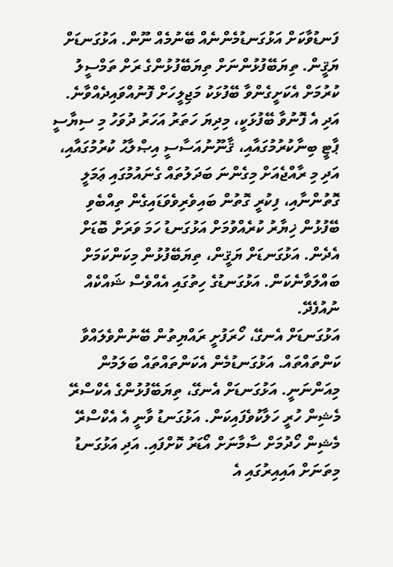ފަނޑުވާކަށް އަޅުގަނޑުމެންނެއް ބޭނުމެއް ނޫން. އަޅުގަނޑަށް ޔަޤީން. ތިޔަބޭފުޅުންނަށް ތިޔަބޭފުޅުންގެ ރަށް ތަމްސީލު ކުރުމަށް އެކަށީގެންވާ ބޭފުޅަކު މަޖިލީހަށް ފޮނުއްވައިދެއްވާނެ. އަދި އެ ފޮނުވާ ބޭފުޅަކީ، މިދިޔަ ހަތަރު އަހަރު ދުވަހު މި ސިޔާސީ ޕާޓީ ބިނާކުރުމުގައާއި، ޤާނޫނުއަސާސީ އިޞްލާޙު ކުރުމުގައާއި، އަދި މި ރާއްޖެއަށް މިގެންނަ ބަދަލުތައް ގެނައުމުގައި ޢަމަލީ ގޮތުންނާއި، ފިކުރީ ގޮތުން ބައިވެރިވެވަޑައިގެން ތިއްބެވި ބޭފުޅުން ޚިޔާރު ކުރެއްވުމަށް އަޅުގަނޑު ހަމަ ވަރަށް ބޮޑަށް އެދެން. އަޅުގަނޑަށް ޔަޤީން، ތިޔަބޭފުޅުން މިކަންކަމަށް ބައްލަވާނެކަން. އަޅުގަނޑުގެ ހިތުގައި އެއްވެސް ޝައްކެއް ނުއުފެދޭ.
އަޅުގަނޑަށް އެނގޭ، ހޯރަފުށީ ރައްޔިތުން ބޭނުންވެލައްވާ ކަންތައްތައް. އަޅުގަނޑުމެން އެކަންތައްތައް ބަލަމުން މިއަންނަނީ. އަޅުގަނޑަށް އެނގޭ، ތިޔަބޭފުޅުންގެ އެކްސްރޭ މެޝިން ހުރީ ހަލާކުވެފައިކަން. އަޅުގަނޑު ވާނީ އެ އެކްސްރޭ މެޝިން ހޯދުމަށް ސާމާނަށް އޯޑަރު ކޮށްފައި. އަދި އަޅުގަނޑު މިތަނަށް އައިއިރުގައި އެ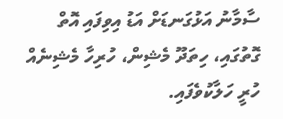ސާމާނު އަޅުގަނޑަށް އަޑު އިވިފައި އޮތް ގޮތުގައި، ހިތަދޫ މެޝިން، ހުރިހާ މެޝިނެއް ހުރީ ހަލާކުވެފައި.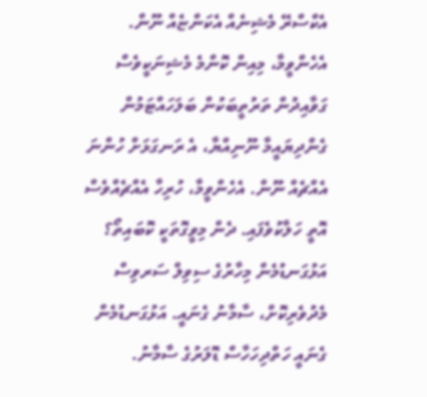އެކްސްރޭ މެޝިނެއް އެކަންޏެއް ނޫން. އެހެންވީމާ، މިއިން ކޮންމެ މެޝިނަކީވެސް ގަވާއިދުން ތަރުތީބަކުން ބަލަހައްޓަމުން ގެންދިޔައީމާ ނޫނިއްޔާ، އެ ރަނގަޅަށް ހުންނަ އެއްޗެއް ނޫން. އެހެންވީމާ، ހުރިހާ އެއްޗެއްވެސް އޮތީ ހަލާކުވެފައި. ދެން މިވީގޮތަކީ ކޮބައިތޯ؟ އަޅުގަނޑުމެން މިހާރުގެ ސިވިލް ސަރވިސް މެދުވެރިކޮށް، ސާމާނު ގެނައީ. އަޅުގަނޑުމެން ގެނައީ ހަތްދިހަހާސް ޑޮލަރުގެ ސާމާނު.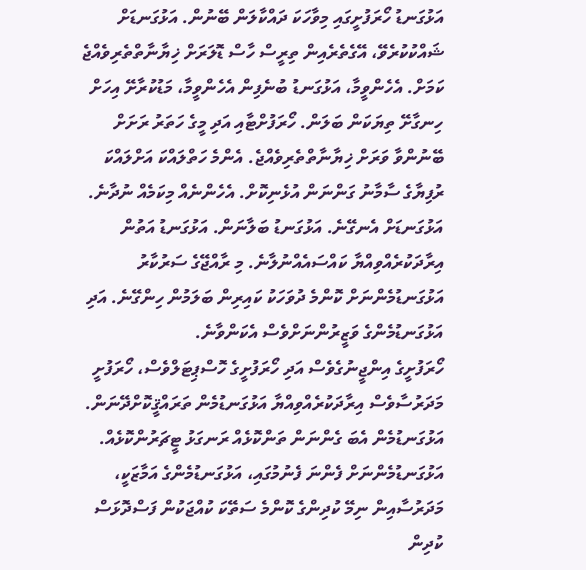އަޅުގަނޑު ހޯރަފުށީގައި މިވާހަކަ ދައްކާލަން ބޭނުން. އަޅުގަނޑަށް ޝައްކުކުރެވޭ، އޭގެތެރެއިން ތިރީސް ހާސް ޑޮލަރަށް ޚިޔާނާތްތެރިވެއްޖެ ކަމަށް. އެހެންވީމާ، އަޅުގަނޑު ބުނެފިން އެހެންވީމާ، މަޑުކުރާށޭ އިހަށް ހިނގާށޭ ތިޔަކަން ބަލަން. ހޯރަފުށްޓާއި އަދި މީގެ ހަތަރު ރަށަށް ބޭނުންވާ ވަރަށް ޚިޔާނާތްތެރިވެއްޖެ. އެންމެ ހަތްލައްކަ އަށްލައްކަ ރުފިޔާގެ ސާމާނު ގަންނަން އުޅެނިކޮށް. އެހެންނެއް މިކަމެއް ނުދާނެ. އަޅުގަނޑަށް އެނގޭނެ. އަޅުގަނޑު ބަލާނަން. އަޅުގަނޑު އަތުން އިރާދަކުރެއްވިއްޔާ ކައްސައެއްނުލާނެ. މި ރާއްޖޭގެ ސަރުކާރު އަޅުގަނޑުމެންނަށް ކޮންމެ ދުވަހަކު ކައިރިން ބަލަމުން ހިންގޭނެ. އަދި އަޅުގަނޑުމެންގެ ވަޒީރުންނަށްވެސް އެކަންވާނެ.
ހޯރަފުށީގެ އިންޖީނުގެވެސް އަދި ހޯރަފުށީގެ ހޮސްޕިޓަލްވެސް، ހޯރަފުށީ މަދަރުސާވެސް އިރާދަކުރެއްވިއްޔާ އަޅުގަނޑުމެން ތަރައްޤީކޮށްދޭނަން. އަޅުގަނޑުމެން އެބަ ގެންނަން ތަންކޮޅެއް ރަނގަޅު ޓީޗަރުންކޮޅެއް. އަޅުގަނޑުމެންނަށް ފެންނަ ފެނުމުގައި، އަޅުގަނޑުމެންގެ އަމާޒަކީ، މަދަރުސާއިން ނިމޭ ކުދިންގެ ކޮންމެ ސަތޭކަ ކުއްޖަކުން ފަސްދޮޅަސް ކުދިން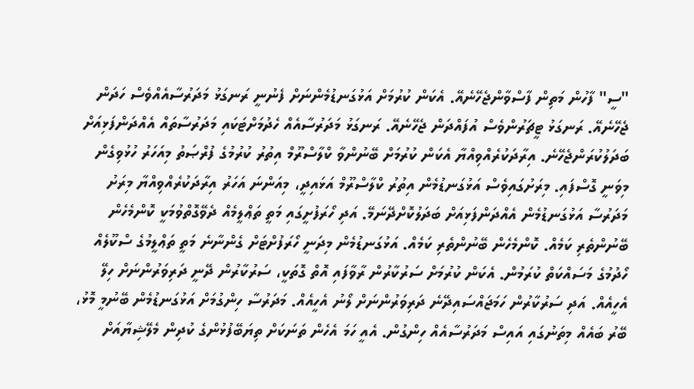"ސީ" ފާހުން މަތިން ފާސްވާންޖެހޭނެއޭ. އެކަން ކުރުމަށް އަޅުގަނޑުމެންނަށް ފެނުނީ ރަނގަޅު މަދަރުސާއެއްވެސް ހަދަން ޖެހޭނެއޭ. ރަނގަޅު ޓީޗަރުންވެސް އުފައްދަން ޖެހޭނެއޭ. ރަނގަޅު މަދަރުސާއެއް ހެދުމަށްޓަކައި މަދަރުސާތައް އެއްދަންފަޅިއަށް ބަދަލުކުރަންޖެހޭނެ. އިރާދަކުރެއްވިއްޔާ އެކަން ކުރުމަށް ބޭނުންވާ ކްލާސްރޫމް އިތުރު ކުރުމުގެ ފުރްޞަތު މިއަހަރު ހުޅުވިގެން މިވަނީ ގޮސްފައި. މިރަށުގައިވެސް އަޅުގަނޑުމެން އިތުރު ކްލާސްރޫމް އަޅައިދީ، މިއަންނަ އަހަރު އިރާދަކުރެއްވިއްޔާ މިރަށު މަދަރުސާ އަޅުގަނޑުމެން އެއްދަންފަޅިއަށް ބަދަލުކޮށްދޭނަމޭ. އަދި ހޯރަފުށީގައި މަތީ ތަޢްލީމެއް ދެވޭގޮތްވުމަކީ ކޮންމެހެން ބޭނުންތެރި ކަމެއް. ކޮންމެހެން ބޭނުންތެރި ކަމެއް. އަޅުގަނޑުމެން މިދަނީ ހޯރަފުށްޓަށް ގެންނާނެ މަތީ ތަޢްލީމުގެ ސްކޫލެއް ހޯދުމުގެ މަސައްކަތް ކުރަމުން. އެކަން ކުރުމަށް ސަރުކާރުން ރާވާފައި އޮތް ގޮތަކީ، ސަރުކާރުން ދޭނީ ދަރިވަރުންނަށް ހިލޭ އެހީއެއް. އަދި ސަރުކާރުން ހަމަޖައްސައިދޭނެ ދަރިވަރުންނަށް ލޯނު އެހީއެއް. މަދަރުސާ ހިންގުމަށް އަޅުގަނޑުމެން ބޭނުމީ މޮޅު، ބޭރު ބައެއް މިތަނުގައި އައިސް މަދަރުސާއެއް ހިންގުން. އެއީ ހަމަ އެހެން ތަނަކަށް ތިޔަބޭފުޅުންގެ ކުދިން މެލޭޝިޔާއަށް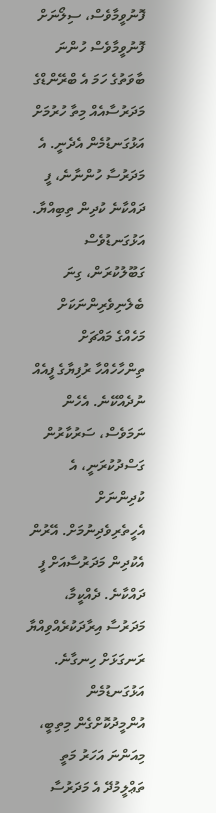ފޮނުވީމާވެސް، ސިލޯނަށް ފޮނުވީމާވެސް ހުންނަ ބާވަތުގެ ހަމަ އެ ބްރޭންޑްގެ މަދަރުސާއެއް މިތާ ހުރުމަށް އަޅުގަނޑުމެން އެދެނީ. އެ މަދަރުސާ ހުންނާނެ، ފީ ދައްކާނެ ކުދިން ތިބިއްޔާ. އަޅުގަނޑުވެސް ގަބޫލުކުރަން، ގިނަ ބެލެނިވެރިންނަކަށް މަހެއްގެ މައްޗަށް ތިންހާހެއްހާ ރުފިޔާގެ ފީއެއް ނުދެއްކޭނެ. އެހެން ނަމަވެސް، ސަރުކާރުން ގަސްދުކުރަނީ، އެ ކުދިންނަށް އެހީތެރިވެދިނުމަށް. އޭރުން އެކުދިން މަދަރުސާއަށް ފީ ދައްކާނެ. ދެއްކީމާ، މަދަރުސާ އިރާދަކުރެއްވިއްޔާ ރަނގަޅަށް ހިނގާނެ. އަޅުގަނޑުމެން އުންމީދުކޮށްގެން މިތިބީ، މިއަންނަ އަހަރު މަތީ ތަޢްލީމުދޭ އެ މަދަރުސާ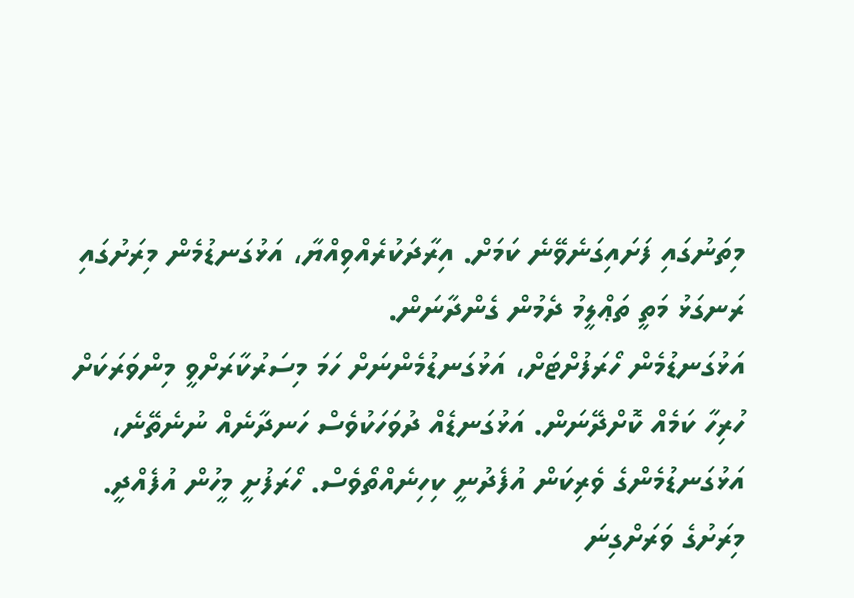މިތަނުގައި ފަށައިގަނެވޭނެ ކަމަށް. އިރާދަކުރެއްވިއްޔާ، އަޅުގަނޑުމެން މިރަށުގައި ރަނގަޅު މަތީ ތަޢްލީމު ދެމުން ގެންދާނަން.
އަޅުގަނޑުމެން ހޯރަފުށްޓަށް، އަޅުގަނޑުމެންނަށް ހަމަ މިސަރުކާރަށްވީ މިންވަރަކަށް ހުރިހާ ކަމެއް ކޮށްދޭނަން. އަޅުގަނޑެއް ދުވަހަކުވެސް ހަނދާނެއް ނުނެތޭނެ، އަޅުގަނޑުމެންގެ ވެރިކަން އުފެދުނީ ކިހިނެއްތޯވެސް. ހޯރަފުށީ މީހުން އުފެއްދީ. މިރަށުގެ ވަރަށްގިނަ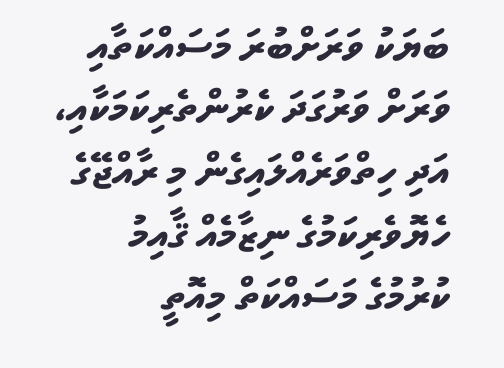ބަޔަކު ވަރަށްބުރަ މަސައްކަތާއި ވަރަށް ވަރުގަދަ ކެރުންތެރިކަމަކާއި، އަދި ހިތްވަރެއްލައިގެން މި ރާއްޖޭގެ ހެޔޮވެރިކަމުގެ ނިޒާމެއް ޤާއިމު ކުރުމުގެ މަސައްކަތް މިއޮތީ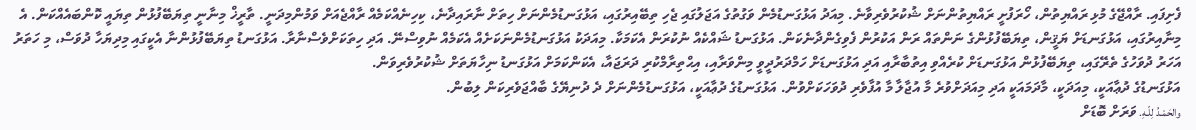ފެށިފައި. ރާއްޖޭގެ މުޅި ރައްޔިތުން، ހޯރަފުށީ ރައްޔިތުންނަށް ޝުކުރުވެރިވާނެ. މިއަދު އަޅުގަނޑުމެން ވަގުތުގެ އަޖަލުގައި ޖެހި ތިބޭއިރުގައި، އަޅުގަނޑުމެންނަށް ހިތަށް ނާރައިދާނެ، ކިހިނެއްކަމެއް ރާއްޖެއަށް ވަމުންމިދަނީ. ތާރީޚް މިނާނީ ތިޔަބޭފުޅުން ތިޔައީ ކޮންބައެއްކަން. އެ މިނާއިރުގައި، އަޅުގަނޑަށް ޔަޤީން، ތިޔަބޭފުޅުންގެ ނަންތައް ރަން އަކުރުން ފެވިގެންދާނެކަން. އަޅުގަނޑު ޝައްކެއް ނުކުރަން އެކަމަކާ. މިއަދަކު އަޅުގަނޑުމެންނަކަށެއް އެކަމެއް ނުވިސްނޭ. އަދި ހިތަކަށްވެސްނާރާ. އަޅުގަނޑު ތިޔަބޭފުޅުންނާ އެކީގައި މިދިޔަހާ ދުވަސް، މި ހަތަރު އަހަރު ދުވަހުގެ ތެރޭގައި، ތިޔަބޭފުޅުން އަޅުގަނޑަށް ކުރެއްވި އިތުބާރާއި އަދި އަޅުގަނޑަށް ހަމްދަރުދީވީ މިންވަރާއި، އިޙްތިރާމްކުރި ދަރަޖައާ، އެކަންކަމަށް އަޅުގަނޑު ނިހާޔަތަށް ޝުކުރުވެރިވަން.
އަޅުގަނޑުގެ ދުޢާއަކީ، މިއަދަކީ، މާދަމައަކީ އަދި މިއަދަށްވުރެ މާ އުޖާލާ މާ އުފާވެރި ދުވަހަކަށްވުން. އަޅުގަނޑުގެ ދުޢާއަކީ، އަޅުގަނޑުމެންނަށް ދެ ދުނިޔޭގެ ބާއްޖަވެރިކަން ލިބުން.
والحَمْـدُ لِلّـهِ. ވަރަށް ބޮޑަށް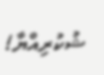ޝުކުރިއްޔާ!